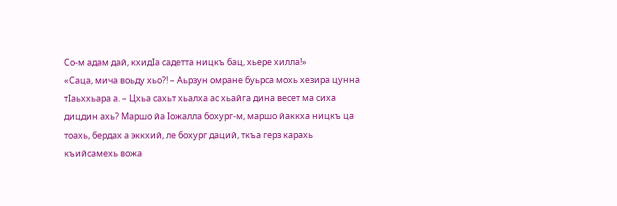Со-м адам дай, кхидӏа садетта ницкъ бац, хьере хилла!»
«Саца, мича воьду хьо?! – Аьрзун омране буьрса мохь хезира цунна тӏаьххьара а. – Цхьа сахьт хьалха ас хьайга дина весет ма сиха дицдин ахь? Маршо йа ӏожалла бохург-м, маршо йаккха ницкъ ца тоахь, бердах а эккхий, ле бохург даций, ткъа герз карахь къийсамехь вожа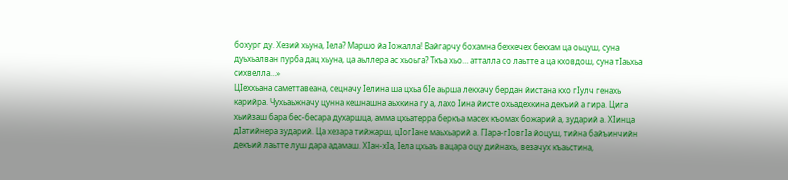бохург ду. Хезий хьуна, ӏела? Маршо йа ӏожалла! Вайгарчу бохамна бехкечех бекхам ца оьцуш, суна дуьхьалван пурба дац хьуна, ца аьллера ас хьоьга? Ткъа хьо… атталла со лаьтте а ца кховдош, суна тӏаьхьа сихвелла…»
Цӏеххьана саметтавеана, сецначу ӏелина ша цхьа бӏе аьрша лекхачу бердан йистана кхо гӏулч генахь карийра. Чухьаьжначу цунна кешнашна аьхкина гу а, лахо ӏина йисте охьадехкина декъий а гира. Цига хьийзаш бара бес-бесара духаршца, амма цхьатерра беркъа масех къомах божарий а, зударий а. Хӏинца дӏатийнера зударий. Ца хезара тийжарш, цӏогӏане маьхьарий а. Гӏара-гӏовгӏа йоцуш, тийна байъинчийн декъий лаьтте луш дара адамаш. Хӏан-хӏа, ӏела цхьаъ вацара оцу дийнахь, везачух къаьстина,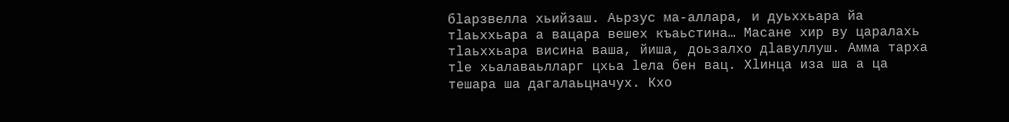бӏарзвелла хьийзаш. Аьрзус ма-аллара, и дуьххьара йа тӏаьххьара а вацара вешех къаьстина… Масане хир ву царалахь тӏаьххьара висина ваша, йиша, доьзалхо дӏавуллуш. Амма тарха тӏе хьалаваьлларг цхьа ӏела бен вац. Хӏинца иза ша а ца тешара ша дагалаьцначух. Кхо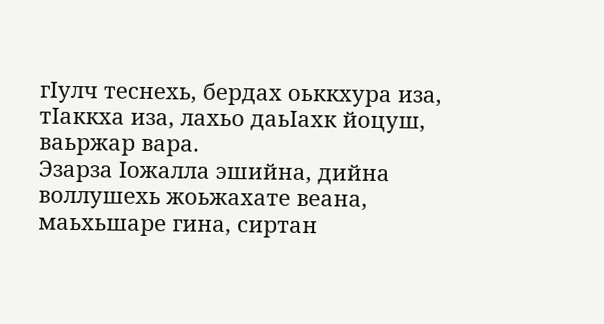гӏулч теснехь, бердах оьккхура иза, тӏаккха иза, лахьо даьӏахк йоцуш, ваьржар вара.
Эзарза ӏожалла эшийна, дийна воллушехь жоьжахате веана, маьхьшаре гина, сиртан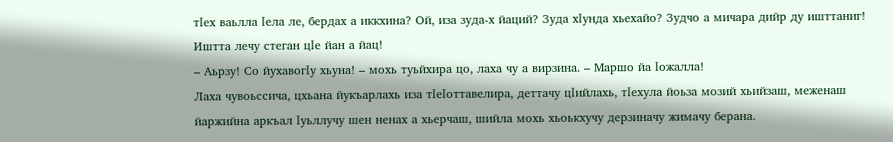тӏех ваьлла ӏела ле, бердах а иккхина? Ой, иза зуда-х йаций? Зуда хӏунда хьехайо? Зудчо а мичара дийр ду ишттаниг! Иштта лечу стеган цӏе йан а йац!
– Аьрзу! Со йухавогӏу хьуна! – мохь туьйхира цо, лаха чу а вирзина. – Маршо йа ӏожалла!
Лаха чувоьссича, цхьана йукъарлахь иза тӏеӏоттавелира, деттачу цӏийлахь, тӏехула йоьза мозий хьийзаш, меженаш йаржийна аркъал ӏуьллучу шен ненах а хьерчаш, шийла мохь хьоькхучу дерзиначу жимачу берана.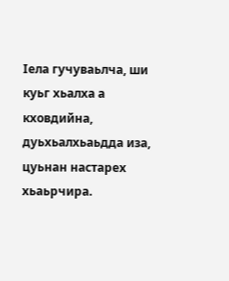Ӏела гучуваьлча, ши куьг хьалха а кховдийна, дуьхьалхьаьдда иза, цуьнан настарех хьаьрчира.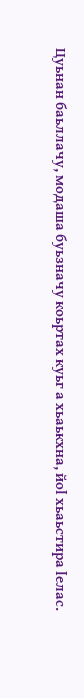Цуьнан баьллачу, модаша буьзначу коьртах куьг а хьаькхна, йоӏ хьаьстира ӏелас.